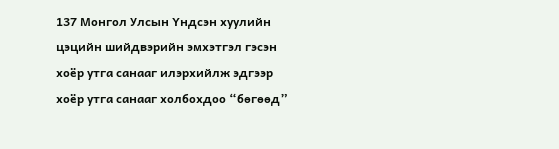137 Монгол Улсын Үндсэн хуулийн цэцийн шийдвэрийн эмхэтгэл гэсэн хоёр утга санааг илэрхийлж эдгээр хоёр утга санааг холбохдоо “бөгөөд”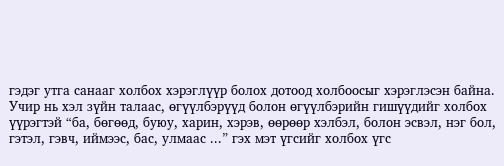гэдэг утга санааг холбох хэрэглүүр болох дотоод холбоосыг хэрэглэсэн байна. Учир нь хэл зүйн талаас, өгүүлбэрүүд болон өгүүлбэрийн гишүүдийг холбох үүрэгтэй “ба, бөгөөд, буюу, харин, хэрэв, өөрөөр хэлбэл, болон эсвэл, нэг бол, гэтэл, гэвч, иймээс, бас, улмаас ...” гэх мэт үгсийг холбох үгс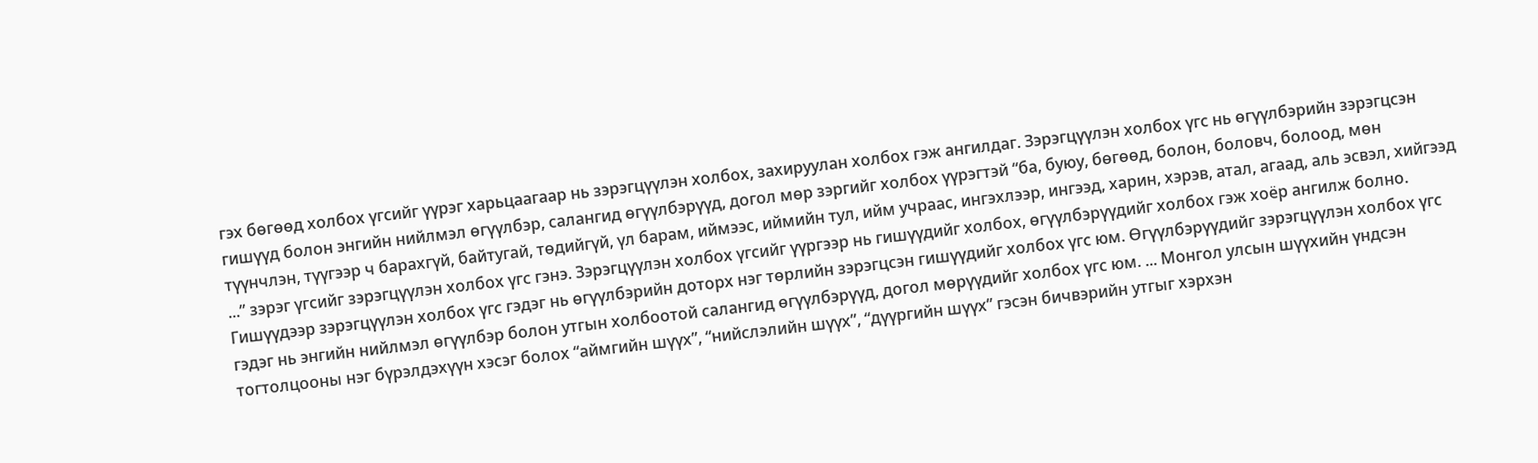гэх бөгөөд холбох үгсийг үүрэг харьцаагаар нь зэрэгцүүлэн холбох, захируулан холбох гэж ангилдаг. Зэрэгцүүлэн холбох үгс нь өгүүлбэрийн зэрэгцсэн гишүүд болон энгийн нийлмэл өгүүлбэр, салангид өгүүлбэрүүд, догол мөр зэргийг холбох үүрэгтэй “ба, буюу, бөгөөд, болон, боловч, болоод, мөн түүнчлэн, түүгээр ч барахгүй, байтугай, төдийгүй, үл барам, иймээс, иймийн тул, ийм учраас, ингэхлээр, ингээд, харин, хэрэв, атал, агаад, аль эсвэл, хийгээд ...” зэрэг үгсийг зэрэгцүүлэн холбох үгс гэнэ. Зэрэгцүүлэн холбох үгсийг үүргээр нь гишүүдийг холбох, өгүүлбэрүүдийг холбох гэж хоёр ангилж болно. Гишүүдээр зэрэгцүүлэн холбох үгс гэдэг нь өгүүлбэрийн доторх нэг төрлийн зэрэгцсэн гишүүдийг холбох үгс юм. Өгүүлбэрүүдийг зэрэгцүүлэн холбох үгс гэдэг нь энгийн нийлмэл өгүүлбэр болон утгын холбоотой салангид өгүүлбэрүүд, догол мөрүүдийг холбох үгс юм. ... Монгол улсын шүүхийн үндсэн тогтолцооны нэг бүрэлдэхүүн хэсэг болох “аймгийн шүүх”, “нийслэлийн шүүх”, “дүүргийн шүүх” гэсэн бичвэрийн утгыг хэрхэн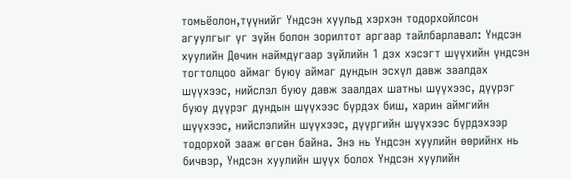томьёолон,түүнийг Үндсэн хуульд хэрхэн тодорхойлсон агуулгыг үг зүйн болон зорилтот аргаар тайлбарлавал: Үндсэн хуулийн Дөчин наймдугаар зүйлийн 1 дэх хэсэгт шүүхийн үндсэн тогтолцоо аймаг буюу аймаг дундын эсхүл давж заалдах шүүхээс, нийслэл буюу давж заалдах шатны шүүхээс, дүүрэг буюу дүүрэг дундын шүүхээс бүрдэх биш, харин аймгийн шүүхээс, нийслэлийн шүүхээс, дүүргийн шүүхээс бүрдэхээр тодорхой зааж өгсөн байна. Энэ нь Үндсэн хуулийн өөрийнх нь бичвэр, Үндсэн хуулийн шүүх болох Үндсэн хуулийн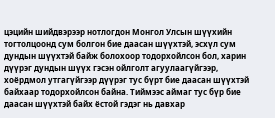цэцийн шийдвэрээр нотлогдон Монгол Улсын шүүхийн тогтолцоонд сум болгон бие даасан шүүхтэй, эсхүл сум дундын шүүхтэй байж болохоор тодорхойлсон бол, харин дүүрэг дундын шүүх гэсэн ойлголт агуулаагүйгээр, хоёрдмол утгагүйгээр дүүрэг тус бүрт бие даасан шүүхтэй байхаар тодорхойлсон байна. Тиймээс аймаг тус бүр бие даасан шүүхтэй байх ёстой гэдэг нь давхар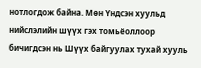нотлогдож байна. Мөн Үндсэн хуульд нийслэлийн шүүх гэх томьёоллоор бичигдсэн нь Шүүх байгуулах тухай хууль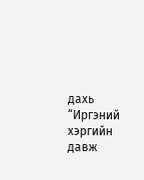дахь “Иргэний хэргийн давж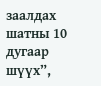заалдах шатны 10 дугаар шүүх”,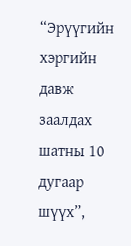“Эрүүгийн хэргийн давж заалдах шатны 10 дугаар шүүх”,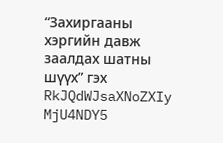“Захиргааны хэргийн давж заалдах шатны шүүх” гэх
RkJQdWJsaXNoZXIy MjU4NDY5